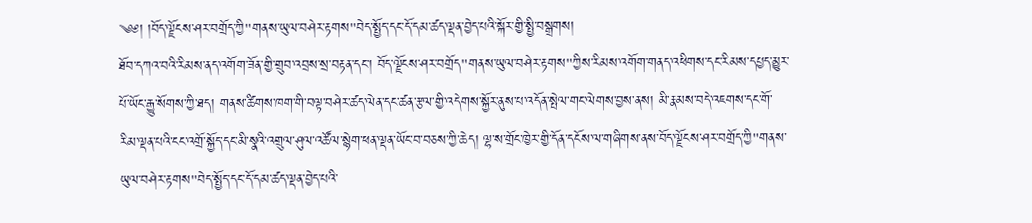༄༅། །བོད་ལྗོངས་ཤར་བགྲོད་ཀྱི"གནས་ཡུལ་བཤེར་རྟགས"བེད་སྤྱོད་དང་དོ་དམ་ཚད་ལྡན་བྱེད་པའི་སྐོར་གྱི་སྤྱི་བསྒྲགས།
ཐོབ་དཀའ་བའི་རིམས་ནད་འགོག་ཟོན་གྱི་གྲུབ་འབྲས་སྲ་བརྟན་དང་། བོད་ལྗོངས་ཤར་བགྲོད"གནས་ཡུལ་བཤེར་རྟགས"ཀྱིས་རིམས་འགོག་གནད་འཕིགས་དང་རིམས་དཔྱད་མྱུར་པོ་ཡོང་རྒྱུ་སོགས་ཀྱི་ཐད། གནས་ཚིགས་ཁག་གི་བལྟ་བཤེར་ཚད་ལེན་དང་ཚན་རྩལ་གྱི་འདེགས་སྐྱོར་ནུས་པ་འདོན་སྤེལ་གང་ལེགས་བྱས་ནས། མི་རྣམས་བདེ་འཇགས་དང་གོ་རིམ་ལྡན་པའི་ངང་འགྲོ་སྐྱོད་དང་མི་སྣའི་འགྲུལ་ཤུལ་འཚོལ་སྙེག་ཕན་ལྡན་ཡོང་བ་བཅས་ཀྱི་ཆེད། ལྷ་ས་གྲོང་ཁྱེར་གྱི་དོན་དངོས་ལ་གཞིགས་ནས་བོད་ལྗོངས་ཤར་བགྲོད་ཀྱི"གནས་ཡུལ་བཤེར་རྟགས"བེད་སྤྱོད་དང་དོ་དམ་ཚད་ལྡན་བྱེད་པའི་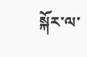སྐོར་ལ་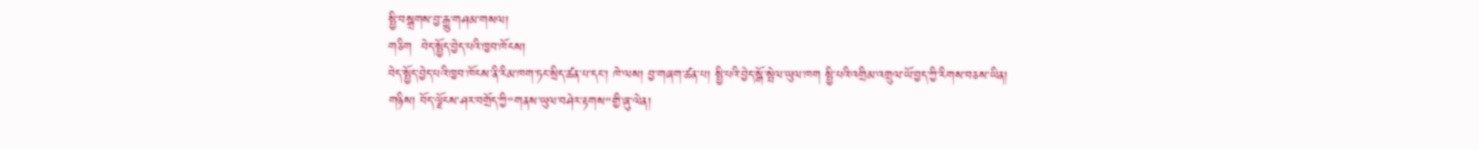སྤྱི་བསྒྲགས་བྱ་རྒྱུ་གཤམ་གསལ།
གཅིག  བེད་སྤྱོད་བྱེད་པའི་ཁྱབ་ཁོངས།
བེད་སྤྱོད་བྱེད་པའི་ཁྱབ་ཁོངས་ནི་རིམ་ཁག་ཏང་སྲིད་ཚན་པ་དང་། ཁེ་ལས། བྱ་གཞག་ཚན་པ། སྤྱི་པའི་བྱེད་སྒོ་སྤེལ་ཡུལ་ཁག སྤྱི་པའི་འགྲིམ་འགྲུལ་ཡོ་བྱད་ཀྱི་རིགས་བཅས་ཡིན།
གཉིས། བོད་ལྗོངས་ཤར་བགྲོད་ཀྱི"གནས་ཡུལ་བཤེར་རྟགས"གྱི་ཞུ་ལེན།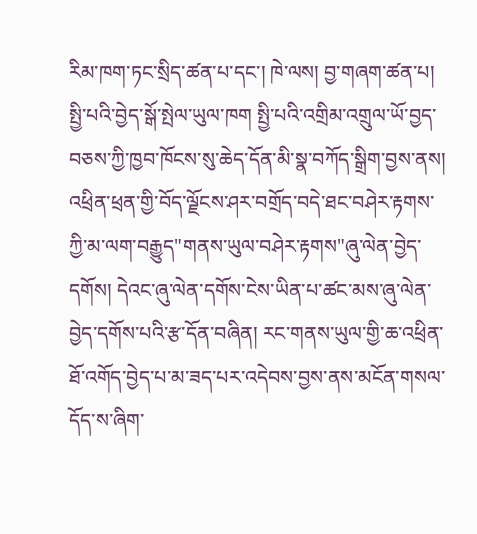རིམ་ཁག་ཏང་སྲིད་ཚན་པ་དང་། ཁེ་ལས། བྱ་གཞག་ཚན་པ། སྤྱི་པའི་བྱེད་སྒོ་སྤེལ་ཡུལ་ཁག སྤྱི་པའི་འགྲིམ་འགྲུལ་ཡོ་བྱད་བཅས་ཀྱི་ཁྱབ་ཁོངས་སུ་ཆེད་དོན་མི་སྣ་བཀོད་སྒྲིག་བྱས་ནས། འཕྲིན་ཕྲན་གྱི་བོད་ལྗོངས་ཤར་བགྲོད་བདེ་ཐང་བཤེར་རྟགས་ཀྱི་མ་ལག་བརྒྱུད"གནས་ཡུལ་བཤེར་རྟགས"ཞུ་ལེན་བྱེད་དགོས། དེའང་ཞུ་ལེན་དགོས་ངེས་ཡིན་པ་ཚང་མས་ཞུ་ལེན་བྱེད་དགོས་པའི་རྩ་དོན་བཞིན། རང་གནས་ཡུལ་གྱི་ཆ་འཕྲིན་ཐོ་འགོད་བྱེད་པ་མ་ཟད་པར་འདེབས་བྱས་ནས་མངོན་གསལ་དོད་ས་ཞིག་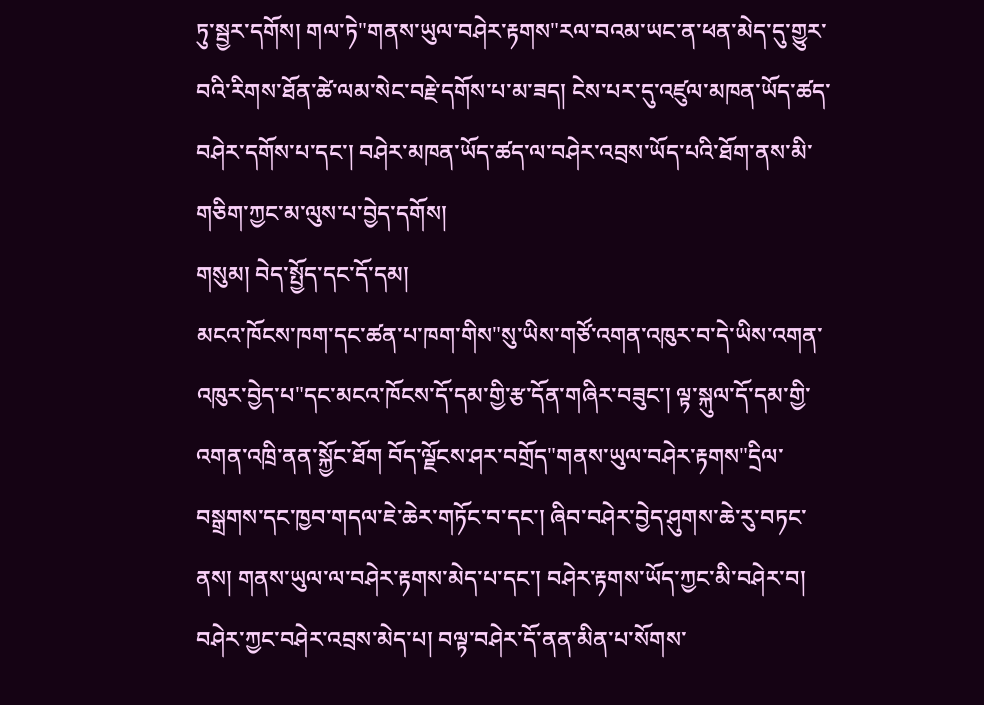ཏུ་སྦྱར་དགོས། གལ་ཏེ"གནས་ཡུལ་བཤེར་རྟགས"རལ་བའམ་ཡང་ན་ཕན་མེད་དུ་གྱུར་བའི་རིགས་ཐོན་ཚེ་ལམ་སེང་བརྗེ་དགོས་པ་མ་ཟད། ངེས་པར་དུ་འཛུལ་མཁན་ཡོད་ཚད་བཤེར་དགོས་པ་དང་། བཤེར་མཁན་ཡོད་ཚད་ལ་བཤེར་འབྲས་ཡོད་པའི་ཐོག་ནས་མི་གཅིག་ཀྱང་མ་ལུས་པ་བྱེད་དགོས།
གསུམ། བེད་སྤྱོད་དང་དོ་དམ།
མངའ་ཁོངས་ཁག་དང་ཚན་པ་ཁག་གིས"སུ་ཡིས་གཙོ་འགན་འཁུར་བ་དེ་ཡིས་འགན་འཁུར་བྱེད་པ"དང་མངའ་ཁོངས་དོ་དམ་གྱི་རྩ་དོན་གཞིར་བཟུང་། ལྟ་སྐུལ་དོ་དམ་གྱི་འགན་འཁྲི་ནན་སྐྱོང་ཐོག བོད་ལྗོངས་ཤར་བགྲོད"གནས་ཡུལ་བཤེར་རྟགས"དྲིལ་བསྒྲགས་དང་ཁྱབ་གདལ་ཇེ་ཆེར་གཏོང་བ་དང་། ཞིབ་བཤེར་བྱེད་ཤུགས་ཆེ་རུ་བཏང་ནས། གནས་ཡུལ་ལ་བཤེར་རྟགས་མེད་པ་དང་། བཤེར་རྟགས་ཡོད་ཀྱང་མི་བཤེར་བ། བཤེར་ཀྱང་བཤེར་འབྲས་མེད་པ། བལྟ་བཤེར་དོ་ནན་མིན་པ་སོགས་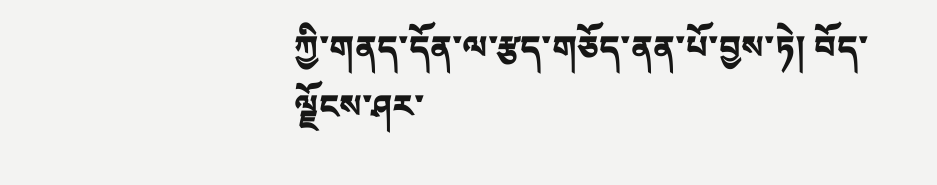ཀྱི་གནད་དོན་ལ་རྩད་གཅོད་ནན་པོ་བྱས་ཏེ། བོད་ལྗོངས་ཤར་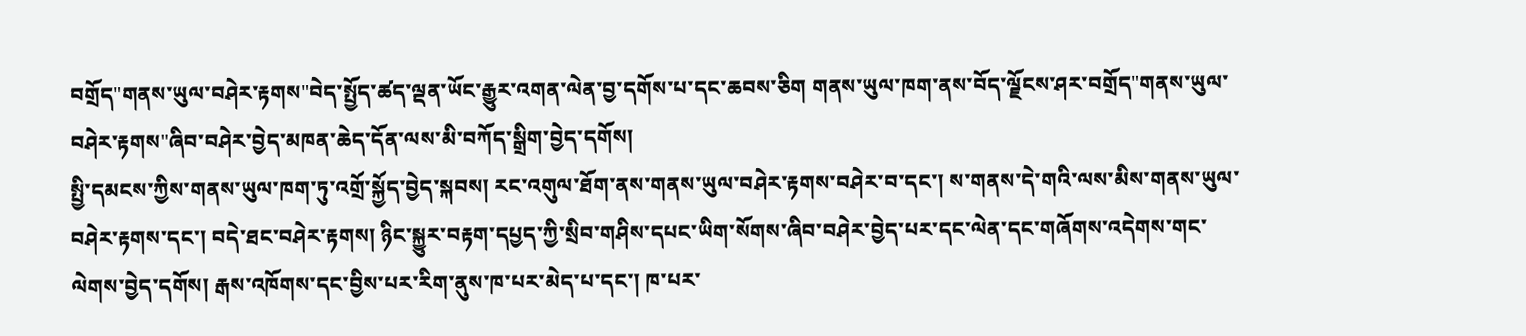བགྲོད"གནས་ཡུལ་བཤེར་རྟགས"བེད་སྤྱོད་ཚད་ལྡན་ཡོང་རྒྱུར་འགན་ལེན་བྱ་དགོས་པ་དང་ཆབས་ཅིག གནས་ཡུལ་ཁག་ནས་བོད་ལྗོངས་ཤར་བགྲོད"གནས་ཡུལ་བཤེར་རྟགས"ཞིབ་བཤེར་བྱེད་མཁན་ཆེད་དོན་ལས་མི་བཀོད་སྒྲིག་བྱེད་དགོས།
སྤྱི་དམངས་ཀྱིས་གནས་ཡུལ་ཁག་ཏུ་འགྲོ་སྐྱོད་བྱེད་སྐབས། རང་འགུལ་ཐོག་ནས་གནས་ཡུལ་བཤེར་རྟགས་བཤེར་བ་དང་། ས་གནས་དེ་གའི་ལས་མིས་གནས་ཡུལ་བཤེར་རྟགས་དང་། བདེ་ཐང་བཤེར་རྟགས། ཉིང་སྐྱུར་བརྟག་དཔྱད་ཀྱི་སྲིབ་གཤིས་དཔང་ཡིག་སོགས་ཞིབ་བཤེར་བྱེད་པར་དང་ལེན་དང་གཞོགས་འདེགས་གང་ལེགས་བྱེད་དགོས། རྒས་འཁོགས་དང་བྱིས་པར་རིག་ནུས་ཁ་པར་མེད་པ་དང་། ཁ་པར་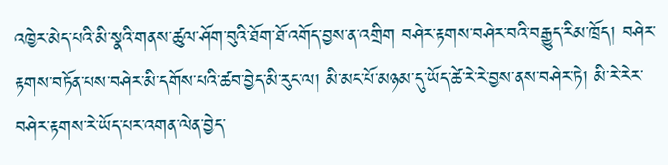འཁྱེར་མེད་པའི་མི་སྣའི་གནས་ཚུལ་ཤོག་བུའི་ཐོག་ཐོ་འགོད་བྱས་ན་འགྲིག བཤེར་རྟགས་བཤེར་བའི་བརྒྱུད་རིམ་ཁྲོད། བཤེར་རྟགས་བཏོན་པས་བཤེར་མི་དགོས་པའི་ཚབ་བྱེད་མི་རུང་ལ། མི་མང་པོ་མཉམ་དུ་ཡོད་ཚེ་རེ་རེ་བྱས་ནས་བཤེར་ཏེ། མི་རེ་རེར་བཤེར་རྟགས་རེ་ཡོད་པར་འགན་ལེན་བྱེད་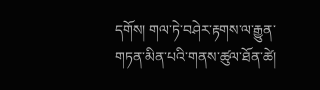དགོས། གལ་ཏེ་བཤེར་རྟགས་ལ་རྒྱུན་གཏན་མིན་པའི་གནས་ཚུལ་ཐོན་ཚེ།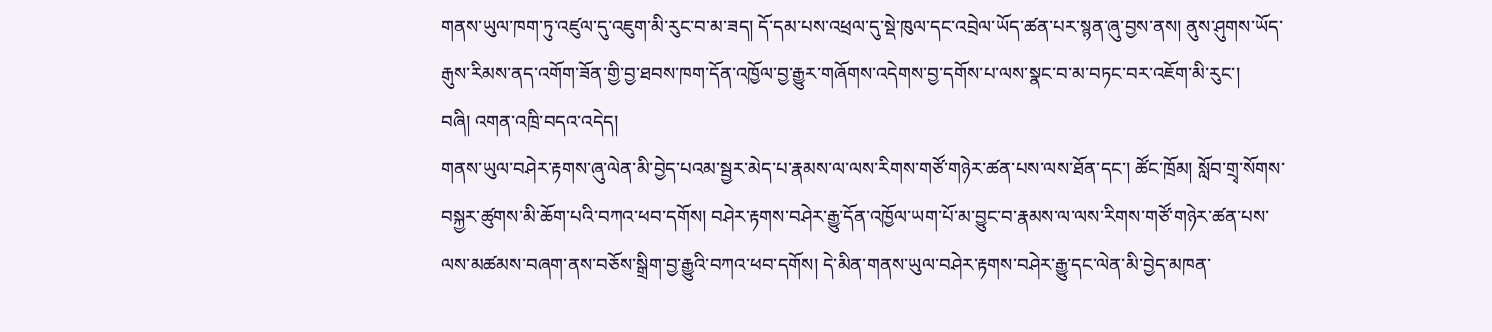གནས་ཡུལ་ཁག་ཏུ་འཛུལ་དུ་འཇུག་མི་རུང་བ་མ་ཟད། དོ་དམ་པས་འཕྲལ་དུ་སྡེ་ཁུལ་དང་འབྲེལ་ཡོད་ཚན་པར་སྙན་ཞུ་བྱས་ནས། ནུས་ཤུགས་ཡོད་རྒུས་རིམས་ནད་འགོག་ཟོན་གྱི་བྱ་ཐབས་ཁག་དོན་འཁྱོལ་བྱ་རྒྱུར་གཞོགས་འདེགས་བྱ་དགོས་པ་ལས་སྣང་བ་མ་བཏང་བར་འཇོག་མི་རུང་།
བཞི། འགན་འཁྲི་བདའ་འདེད།
གནས་ཡུལ་བཤེར་རྟགས་ཞུ་ལེན་མི་བྱེད་པའམ་སྦྱར་མེད་པ་རྣམས་ལ་ལས་རིགས་གཙོ་གཉེར་ཚན་པས་ལས་ཐོན་དང་། ཚོང་ཁྲོམ། སློབ་གྲྭ་སོགས་བསྐྱར་ཚུགས་མི་ཆོག་པའི་བཀའ་ཕབ་དགོས། བཤེར་རྟགས་བཤེར་རྒྱུ་དོན་འཁྱོལ་ཡག་པོ་མ་བྱུང་བ་རྣམས་ལ་ལས་རིགས་གཙོ་གཉེར་ཚན་པས་ལས་མཚམས་བཞག་ནས་བཅོས་སྒྲིག་བྱ་རྒྱུའི་བཀའ་ཕབ་དགོས། དེ་མིན་གནས་ཡུལ་བཤེར་རྟགས་བཤེར་རྒྱུ་དང་ལེན་མི་བྱེད་མཁན་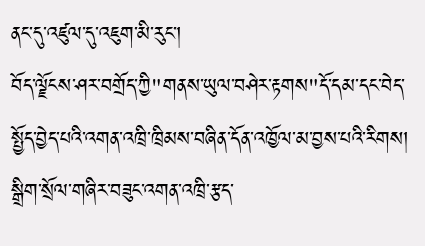ནང་དུ་འཛུལ་དུ་འཇུག་མི་རུང་།
བོད་ལྗོངས་ཤར་བགྲོད་ཀྱི"གནས་ཡུལ་བཤེར་རྟགས"དོ་དམ་དང་བེད་སྤྱོད་བྱེད་པའི་འགན་འཁྲི་ཁྲིམས་བཞིན་དོན་འཁྱོལ་མ་བྱས་པའི་རིགས། སྒྲིག་སྲོལ་གཞིར་བཟུང་འགན་འཁྲི་རྩད་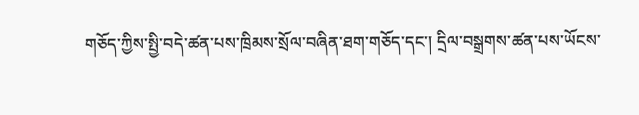གཅོད་ཀྱིས་སྤྱི་བདེ་ཚན་པས་ཁྲིམས་སྲོལ་བཞིན་ཐག་གཅོད་དང་། དྲིལ་བསྒྲགས་ཚན་པས་ཡོངས་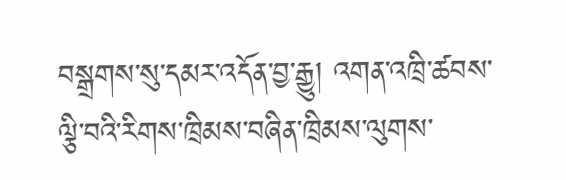བསྒྲགས་སུ་དམར་འདོན་བྱ་རྒྱུ། འགན་འཁྲི་ཚབས་ལྕི་བའི་རིགས་ཁྲིམས་བཞིན་ཁྲིམས་ལུགས་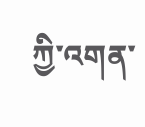ཀྱི་འགན་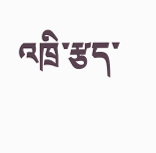འཁྲི་རྩད་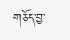གཅོད་བྱ་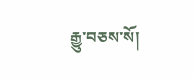རྒྱུ་བཅས་སོ།